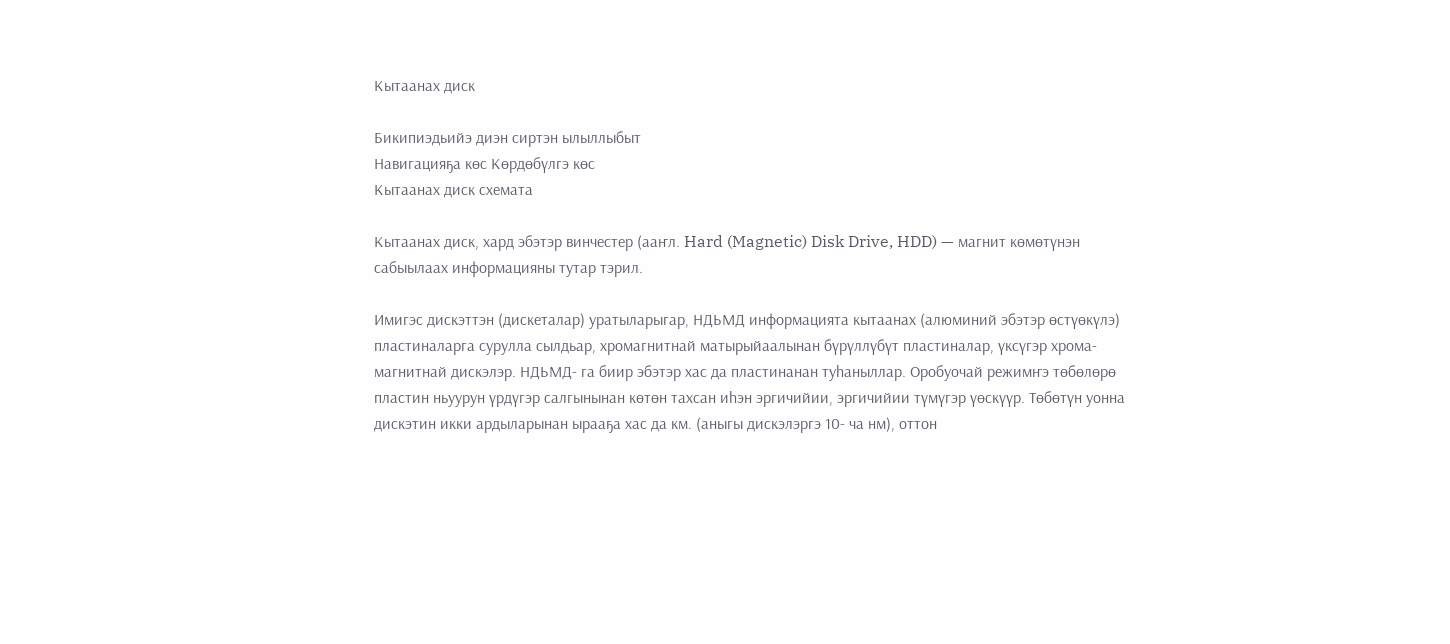Кытаанах диск

Бикипиэдьийэ диэн сиртэн ылыллыбыт
Навигацияҕа көс Көрдөбүлгэ көс
Кытаанах диск схемата

Кытаанах диск, хард эбэтэр винчестер (ааҥл. Hard (Magnetic) Disk Drive, HDD) — магнит көмөтүнэн сабыылаах информацияны тутар тэрил.

Имигэс дискэттэн (дискеталар) уратыларыгар, НДЬМД информацията кытаанах (алюминий эбэтэр өстүөкүлэ) пластиналарга сурулла сылдьар, хромагнитнай матырыйаалынан бүрүллүбүт пластиналар, үксүгэр хрома- магнитнай дискэлэр. НДЬМД- га биир эбэтэр хас да пластинанан туһаныллар. Оробуочай режимҥэ төбөлөрө пластин ньуурун үрдүгэр салгынынан көтөн тахсан иһэн эргичийии, эргичийии түмүгэр үөскүүр. Төбөтүн уонна дискэтин икки ардыларынан ырааҕа хас да км. (аныгы дискэлэргэ 10- ча нм), оттон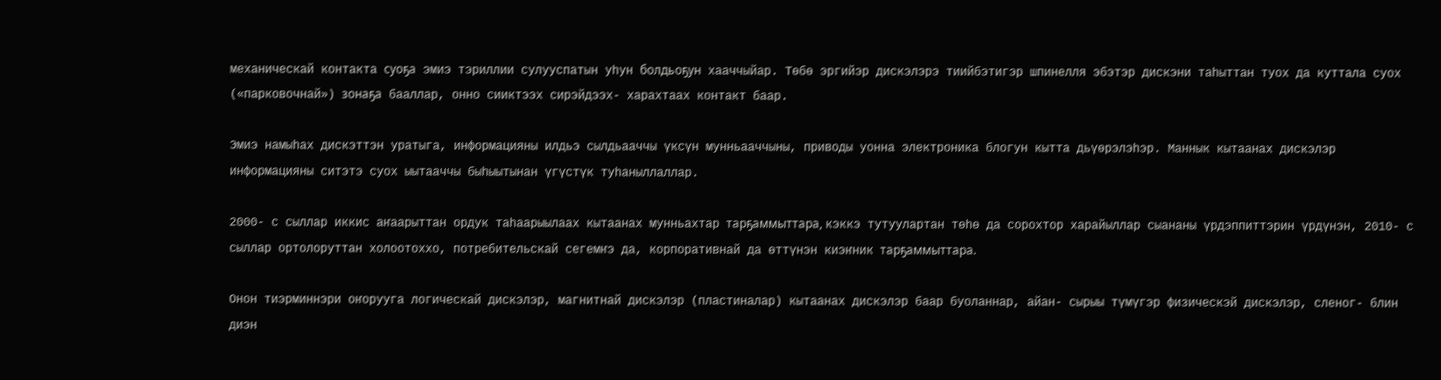механическай контакта суоҕа эмиэ тэриллии сулууспатын уһун болдьоҕун хааччыйар. Төбө эргийэр дискэлэрэ тиийбэтигэр шпинелля эбэтэр дискэни таһыттан туох да куттала суох («парковочнай») зонаҕа бааллар, онно сииктээх сирэйдээх- харахтаах контакт баар.

Эмиэ намыһах дискэттэн уратыга, информацияны илдьэ сылдьааччы үксүн мунньааччыны, приводы уонна электроника блогун кытта дьүөрэлэһэр. Маннык кытаанах дискэлэр информацияны ситэтэ суох ыытааччы быһыытынан үгүстүк туһаныллаллар.

2000- с сыллар иккис аҥаарыттан ордук таһаарыылаах кытаанах мунньахтар тарҕаммыттара, кэккэ тутуулартан төһө да сорохтор харайыллар сыананы үрдэппиттэрин үрдүнэн, 2010- с сыллар ортолоруттан холоотоххо, потребительскай сегемҥэ да, корпоративнай да өттүнэн киэҥник тарҕаммыттара.

Онон тиэрминнэри оҥорууга логическай дискэлэр, магнитнай дискэлэр (пластиналар) кытаанах дискэлэр баар буоланнар, айан- сырыы түмүгэр физическэй дискэлэр, сленог- блин диэн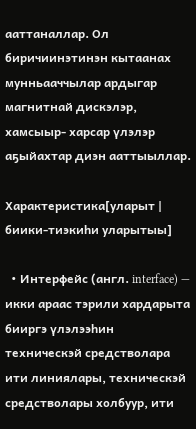ааттаналлар. Ол биричиинэтинэн кытаанах мунньааччылар ардыгар магнитнай дискэлэр, хамсыыр- харсар үлэлэр аҕыйахтар диэн ааттыыллар.

Характеристика[уларыт | биики-тиэкиһи уларытыы]

  • Интерфейс (англ. interface) — икки араас тэрили хардарыта бииргэ үлэлээһин техническэй средстволара ити линиялары, техническэй средстволары холбуур, ити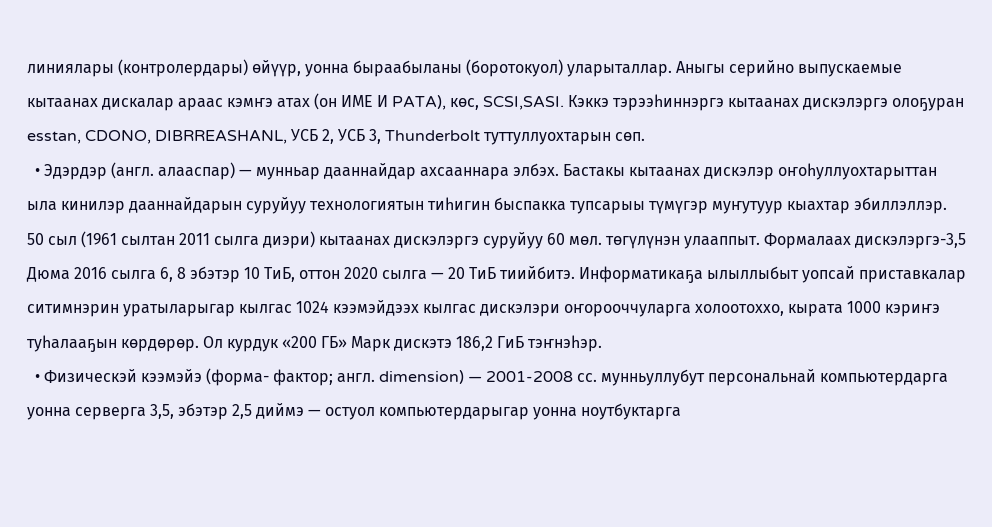линиялары (контролердары) өйүүр, уонна быраабыланы (боротокуол) уларыталлар. Аныгы серийно выпускаемые кытаанах дискалар араас кэмҥэ атах (он ИМЕ И PATA), көс, SCSI,SASI. Кэккэ тэрээһиннэргэ кытаанах дискэлэргэ олоҕуран esstan, CDONO, DIBRREASHANL, УСБ 2, УСБ 3, Thunderbolt туттуллуохтарын сөп.
  • Эдэрдэр (англ. алааспар) — мунньар дааннайдар ахсааннара элбэх. Бастакы кытаанах дискэлэр оҥоһуллуохтарыттан ыла кинилэр дааннайдарын суруйуу технологиятын тиһигин быспакка тупсарыы түмүгэр муҥутуур кыахтар эбиллэллэр. 50 сыл (1961 сылтан 2011 сылга диэри) кытаанах дискэлэргэ суруйуу 60 мөл. төгүлүнэн улааппыт. Формалаах дискэлэргэ-3,5 Дюма 2016 сылга 6, 8 эбэтэр 10 ТиБ, оттон 2020 сылга — 20 ТиБ тиийбитэ. Информатикаҕа ылыллыбыт уопсай приставкалар ситимнэрин уратыларыгар кылгас 1024 кээмэйдээх кылгас дискэлэри оҥорооччуларга холоотоххо, кырата 1000 кэриҥэ туһалааҕын көрдөрөр. Ол курдук «200 ГБ» Марк дискэтэ 186,2 ГиБ тэҥнэһэр.
  • Физическэй кээмэйэ (форма- фактор; англ. dimension) — 2001-2008 сс. мунньуллубут персональнай компьютердарга уонна серверга 3,5, эбэтэр 2,5 диймэ — остуол компьютердарыгар уонна ноутбуктарга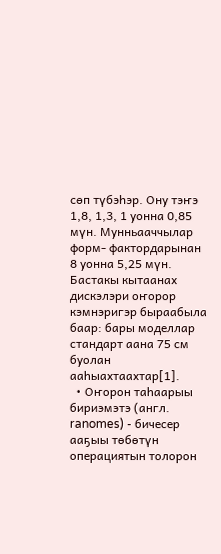сөп түбэһэр. Ону тэҥэ 1,8, 1,3, 1 уонна 0,85 мүн. Мунньааччылар форм- фактордарынан 8 уонна 5,25 мүн. Бастакы кытаанах дискэлэри оҥорор кэмнэригэр быраабыла баар: бары моделлар стандарт аана 75 см буолан ааһыахтаахтар[1].
  • Оҥорон таһаарыы бириэмэтэ (англ. ranomes) - бичесер ааҕыы төбөтүн операциятын толорон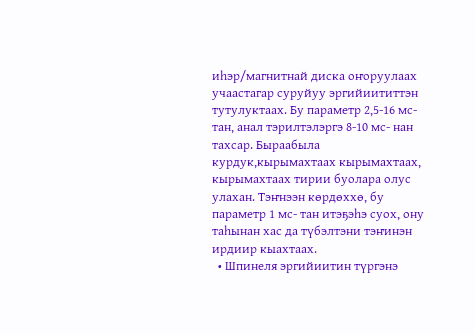иһэр/магнитнай диска оҥоруулаах учаастагар суруйуу эргийиититтэн тутулуктаах. Бу параметр 2,5-16 мс- тан, анал тэрилтэлэргэ 8-10 мс- нан тахсар. Быраабыла курдук,кырымахтаах кырымахтаах, кырымахтаах тирии буолара олус улахан. Тэҥнээн көрдөххө, бу параметр 1 мс- тан итэҕэһэ суох, ону таһынан хас да түбэлтэни тэҥинэн ирдиир кыахтаах.
  • Шпинеля эргийиитин түргэнэ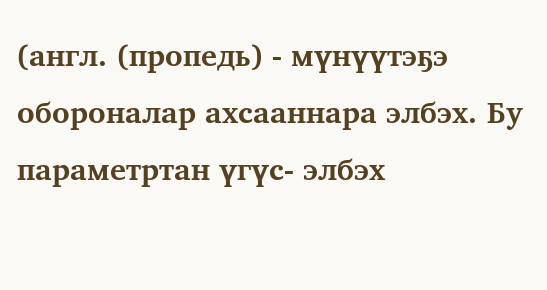(англ. (пропедь) - мүнүүтэҕэ обороналар ахсааннара элбэх. Бу параметртан үгүс- элбэх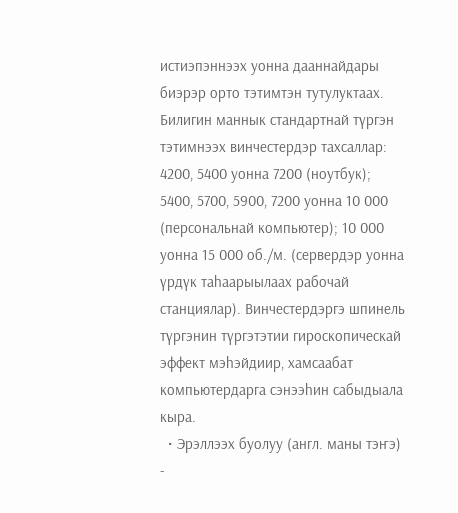истиэпэннээх уонна дааннайдары биэрэр орто тэтимтэн тутулуктаах. Билигин маннык стандартнай түргэн тэтимнээх винчестердэр тахсаллар: 4200, 5400 уонна 7200 (ноутбук); 5400, 5700, 5900, 7200 уонна 10 000 (персональнай компьютер); 10 000 уонна 15 000 об./м. (сервердэр уонна үрдүк таһаарыылаах рабочай станциялар). Винчестердэргэ шпинель түргэнин түргэтэтии гироскопическай эффект мэһэйдиир, хамсаабат компьютердарга сэнээһин сабыдыала кыра.
  • Эрэллээх буолуу (англ. маны тэҥэ) -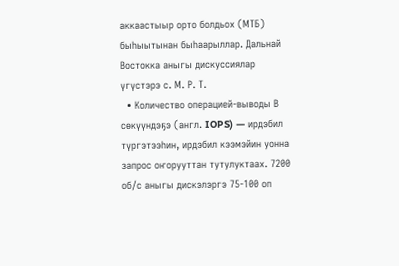аккаастыыр орто болдьох (МТБ) быһыытынан быһаарыллар. Дальнай Востокка аныгы дискуссиялар үгүстэрэ с. М. Р. Т.
  • Количество операцией-выводы В сөкүүндэҕэ (англ. IOPS) — ирдэбил түргэтээһин, ирдэбил кээмэйин уонна запрос оҥорууттан тутулуктаах. 7200 об/с аныгы дискэлэргэ 75-100 оп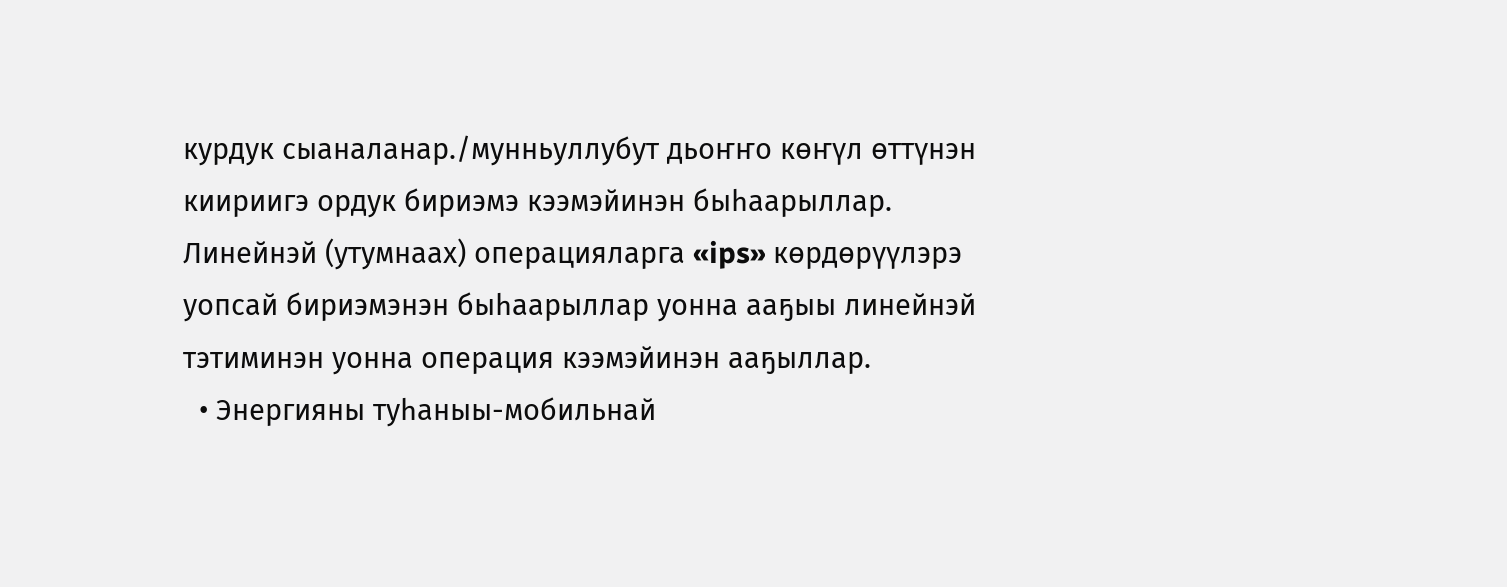курдук сыаналанар./мунньуллубут дьоҥҥо көҥүл өттүнэн киириигэ ордук бириэмэ кээмэйинэн быһаарыллар. Линейнэй (утумнаах) операцияларга «ips» көрдөрүүлэрэ уопсай бириэмэнэн быһаарыллар уонна ааҕыы линейнэй тэтиминэн уонна операция кээмэйинэн ааҕыллар.
  • Энергияны туһаныы-мобильнай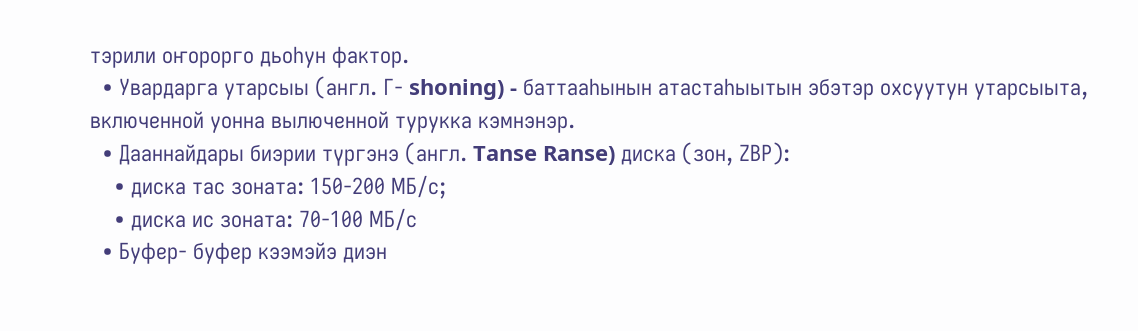тэрили оҥорорго дьоһун фактор.
  • Увардарга утарсыы (англ. Г- shoning) - баттааһынын атастаһыытын эбэтэр охсуутун утарсыыта, включенной уонна вылюченной турукка кэмнэнэр.
  • Дааннайдары биэрии түргэнэ (англ. Tanse Ranse) диска (зон, ZBР):
    • диска тас зоната: 150-200 МБ/с;
    • диска ис зоната: 70-100 МБ/с
  • Буфер- буфер кээмэйэ диэн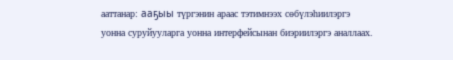ааттанар: ааҕыы түргэнин араас тэтимнээх сөбүлэһиилэргэ уонна суруйууларга уонна интерфейсынан биэриилэргэ аналлаах.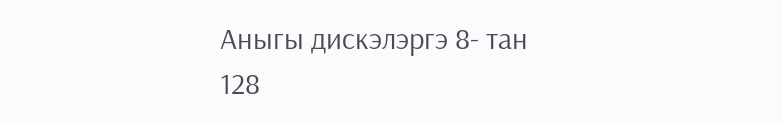Аныгы дискэлэргэ 8- тан 128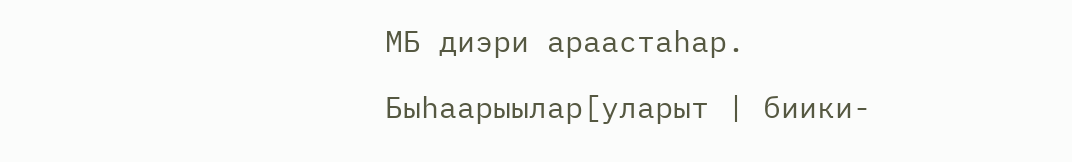МБ диэри араастаһар.

Быһаарыылар[уларыт | биики-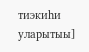тиэкиһи уларытыы]